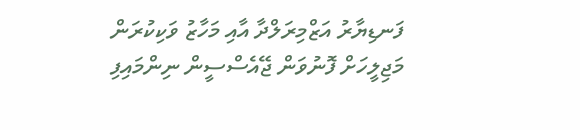ފަނޑިޔާރު އަޒްމިރަލްދާ އާއި މަހާޒު ވަކިކުރަން މަޖިލީހަށް ފޮނުވަން ޖޭއެސްސީން ނިންމައިފި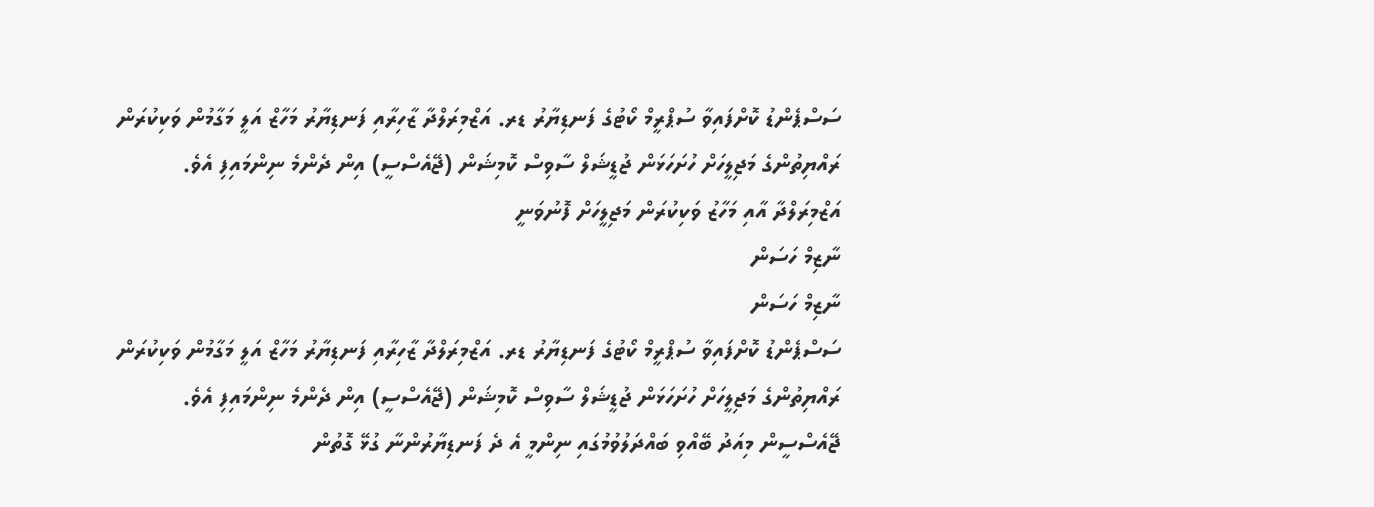ސަސްޕެންޑު ކޮށްފައިވާ ސުޕްރީމް ކޯޓުގެ ފަނޑިޔާރު ޑރ. އަޒްމިރަލްދާ ޒާހިރާއި ފަނޑިޔާރު މަހާޒް އަލީ މަގާމުން ވަކިކުރަން ރައްޔިތުންގެ މަޖިލީހަށް ހުށަހަޅަން ޖުޑީޝަލް ސާވިސް ކޮމިޝަން (ޖޭއެސްސީ) އިން ދެންމެ ނިންމައިފި އެވެ.
އަޒްމިރަލްދާ އާއި މަހާޒު ވަކިކުރަން މަޖިލީހަށް ފޮނުވަނީ
ނާޒިމް ހަސަން
ނާޒިމް ހަސަން
ސަސްޕެންޑު ކޮށްފައިވާ ސުޕްރީމް ކޯޓުގެ ފަނޑިޔާރު ޑރ. އަޒްމިރަލްދާ ޒާހިރާއި ފަނޑިޔާރު މަހާޒް އަލީ މަގާމުން ވަކިކުރަން ރައްޔިތުންގެ މަޖިލީހަށް ހުށަހަޅަން ޖުޑީޝަލް ސާވިސް ކޮމިޝަން (ޖޭއެސްސީ) އިން ދެންމެ ނިންމައިފި އެވެ.
ޖޭއެސްސީން މިއަދު ބޭއްވި ބައްދަލުވުމުގައި ނިންމީ އެ ދެ ފަނޑިޔާރުންނާ ގުޅޭ ގޮތުން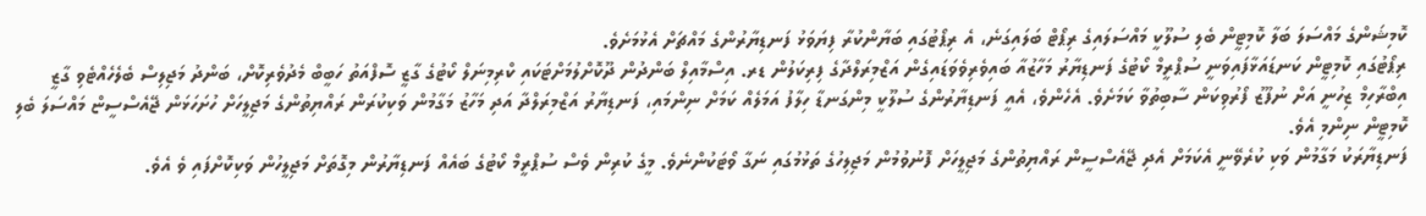ކޮމިޝަންގެ މައްސަލަ ބަލާ ކޮމިޓީން ބެލި ސުލޫކީ މައްސަލައިގެ ރިޕޯޓް ބަލައިގަނެ، އެ ރިޕޯޓުގައި ބަޔާންކުރާ ފިޔަވަޅު ފަނޑިޔާރުންގެ މައްޗަށް އެޅުމަށެވެ.
ރިޕޯޓުގައި ކޮމިޓީން ކަނޑައަޅާފައިވަނީ ސުޕްރީމް ކޯޓުގެ ފަނޑިޔާރު މަހާޒުއާ ބައިވެރިވެވަޑައިގެން އަޒްމިރަލްދާގެ ފިރިކަލުން ޑރ. އިސްމާއިލް ބަންދުން ދޫކޮށްލުމަށްޓަކައި ކްރިމިނަލް ކޯޓުގެ ގާޒީ ސޮފްއަތު ހަބީބް މެދުވެރިކޮށް، ބަންދު މަޖިލިސް ބެލެހެއްޓެވި ގާޒީ އިބްރާހިމް ޒިހުނީ އަށް ނުފޫޒު ފޯރުވިކަން ސާބިތުވާ ކަމަށެވެ. އެހެންވެ، އެއީ ފަނޑިޔާރުންގެ ސުލޫކީ މިންގަނޑާ ހިލާފު އަމަލެއް ކަމަށް ނިންމައި، ފަނޑިޔާރު އަޒްމިރަލްދާ އަދި މަހާޒު މަގާމުން ވަކިކުރަން ރައްޔިތުންގެ މަޖިލީހަށް ހުށަހަޅަން ޖޭއެސްސީޏް މައްސަލަ ބެލި ކޮމިޓީން ނިންމި އެވެ.
ފަނޑިޔާރަކު މަގާމުން ވަކި ކުރެވޭނީ އެކަމަށް އެދި ޖޭއެސްސީން ރައްޔިތުންގެ މަޖިލީހަށް ފޮނުވުމުން މަޖިލިހުގެ ތަޅުމުގައި ނަގާ ވޯޓަކުންނެވެ. މީގެ ކުރިން ވެސް ސުޕްރީމް ކޯޓުގެ ބައެއް ފަނޑިޔާރުން މިގޮތަށް މަޖިލީހުން ވަކިކޮށްފައި ވެ އެވެ.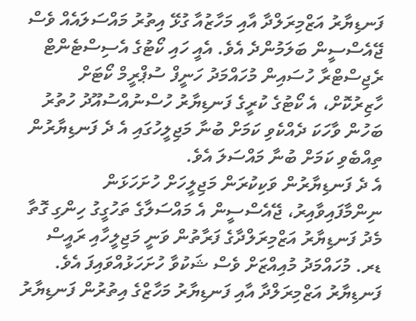ފަނޑިޔާރު އަޒްމިރަލްދާ އާއި މަހާޒުއާ ގުޅޭ އިތުރު މައްސަލައެއް ވެސް ޖޭއެސްސީން ބަލަމުންދެ އެވެ. އެއީ ހައި ކޯޓުގެ އެސިސްޓެންޓް ރެޖިސްޓްރާ ހުސައިން މުހައްމަދު ހަނީފް ސުޕްރީމް ކޯޓަށް ހާޒިރުކޮށް، އެ ކޯޓުގެ ކުރީގެ ފަނޑިޔާރު ހުސްނުއްސުއޫދު ހުތުރު ބަހުން ވާހަކަ ދެއްކެވި ކަމަށް ބުނާ މަޖިލީހުގައި އެ ދެ ފަނޑިޔާރުން ތިއްބެވި ކަމަށް ބުނާ މައްސަލަ އެވެ.
އެ ދެ ފަނޑިޔާރުން ވަކިކުރަން މަޖިލީހަށް ހުށަހަޅަން ނިންމާފައިވާއިރު، ޖޭއެސްސީން އެ މައްސަލާގެ ތަހުގީގު ހިންގި ގޮތާ މެދު ފަނޑިޔާރު އަޒްމިރަލްދާގެ ފަރާތުން ވަނީ މަޖިލީހާއި ރައީސް ޑރ. މުހައްމަދު މުއިއްޒަށް ވެސް ޝަކުވާ ހުށަހަޅުއްވައިފަ އެވެ.
ފަނޑިޔާރު އަޒްމިރަލްދާ އާއި ފަނޑިޔާރު މަހާޒްގެ އިތުރުން ފަނޑިޔާރު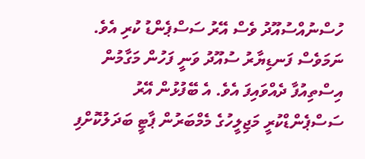ހުސްނުއްސުއޫދު ވެސް އޭރު ސަސްޕެންޑު ކުރި އެވެ. ނަމަވެސް ފަނޑިޔާރު ސުއޫދު ވަނީ ފަހުން މަގާމުން އިސްތިއުފާ ދެއްވައިފަ އެވެ. އެ ބޭފުޅުން އޭރު ސަސްޕެންޑްކުރީ މަޖިލީހުގެ މެމްބަރުން ޕާޓީ ބަދަލުކޮށްފި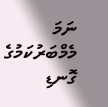ނަމަ މެމްބަރުކަމުގެ ގޮނޑި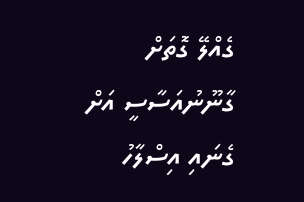ގެއްލޭ ގޮތަށް ގާނޫނުއަސާސީ އަށް ގެނައި އިސްލާހު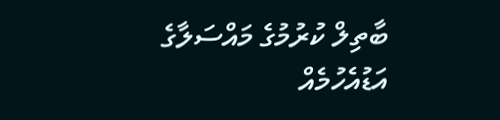ބާތިލް ކުރުމުގެ މައްސަލާގެ އަޑުއެހުމެއް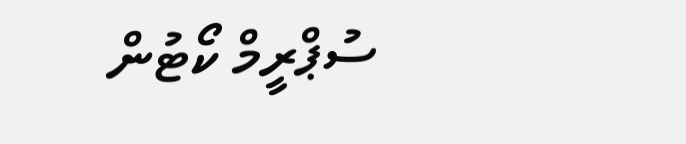ސުޕްރީމް ކޯޓުން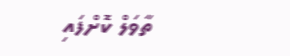ތާވަލް ކޮށްފައި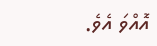އޮއްވަ އެވެ.